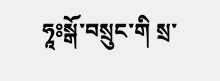ཧཱཿསྒོ་བསྲུང་གི སྲ་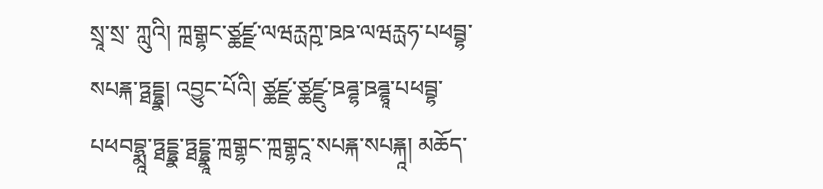སྲཱ་སྲ་ ཀླུའི། ཀྑགྒྷང་ཙྪཛྫ་ལཝརྻཀྵ་ཋཋ་ལཝརྻཧ་པཕབྦྷ་སཔྈྐ་ཏྠདྡྷྣ། འབྱུང་པོའི། ཙྪཛྫ་ཙྪཛྫུ་ཋཌྜྷ་ཋཌྜྷཱ་པཕབྦྷ་པཕབབྷྨཱ་ཏྠདྡྷྣ་ཏྠདྡྷྣཱ་ཀྑགྒྷང་ཀྑགྒྷངཱ་སཔྈྐ་སཔྈྐཱ། མཆོད་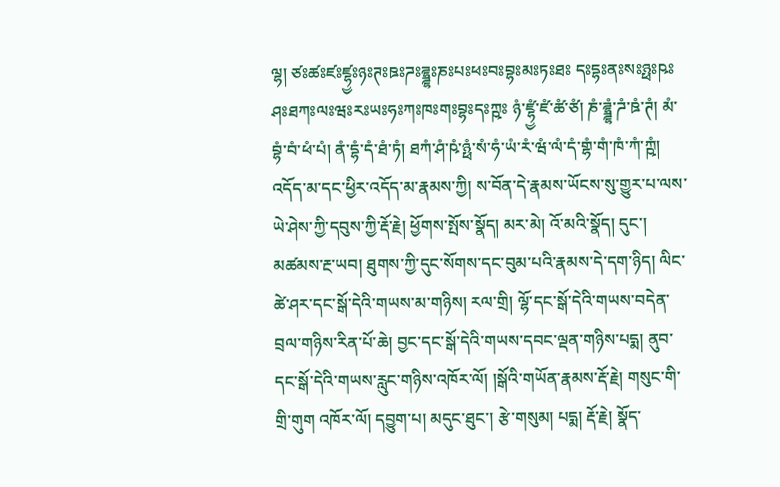ལྷ། ཙཿཚཿཛཿཛྷྱཿཉཿཊཿཋཿཌཿཌྷྜྷཿཎཿཔཿཕཿབཿབྷཿམཿཏཿཐཿ དཿདྷཿནཿསཿཉྥཿཥཿཤཿཐཀཿལཿཝཿརཿཡཿཧཿཀཿཁཿགཿབྷཿདཿཀྵཿ ཉཾ་ཛྷྱཾ་ཛཾ་ཚཾ་ཙཾ། ཎཾ་ཌྷྜྷཾ་ཌཾ་ཋཾ་ཊཾ། མཾ་བྷཾ་བཾ་ཕཾ་པཾ། ནཾ་དྷཾ་དཾ་ཐཾ་ཏཾ། ཐཀཾ་ཤཾ་ཥཾ་ཉྥཾ་སཾ་ཧཾ་ཡཾ་རཾ་ཝཾ་ལཾ་དཾ་གྷཾ་གཾ་ཁཾ་ཀཾ་ཀྵཾ། འདོད་མ་དང་ཕྱིར་འདོད་མ་རྣམས་ཀྱི། ས་བོན་དེ་རྣམས་ཡོངས་སུ་གྱུར་པ་ལས་ཡེ་ཤེས་ཀྱི་དབུས་ཀྱི་རྡོ་རྗེ། ཕྱོགས་སྤོས་སྣོད། མར་མེ། འོ་མའི་སྣོད། དུང་། མཚམས་རྔ་ཡབ། ཐུགས་ཀྱི་དུང་སོགས་དང་བུམ་པའི་རྣམས་དེ་དག་ཉིད། ལིང་ཚེ་ཤར་དང་སྒོ་དེའི་གཡས་མ་གཉིས། རལ་གྲི། ལྷོ་དང་སྒོ་དེའི་གཡས་བདེན་བྲལ་གཉིས་རིན་པོ་ཆེ། བྱང་དང་སྒོ་དེའི་གཡས་དབང་ལྡན་གཉིས་པདྨ། ནུབ་དང་སྒོ་དེའི་གཡས་རླུང་གཉིས་འཁོར་ལོ། །སྒོའི་གཡོན་རྣམས་རྡོ་རྗེ། གསུང་གི་གྲི་གུག འཁོར་ལོ། དབྱུག་པ། མདུང་ཐུང་། རྩེ་གསུམ། པདྨ། རྡོ་རྗེ། སྣོད་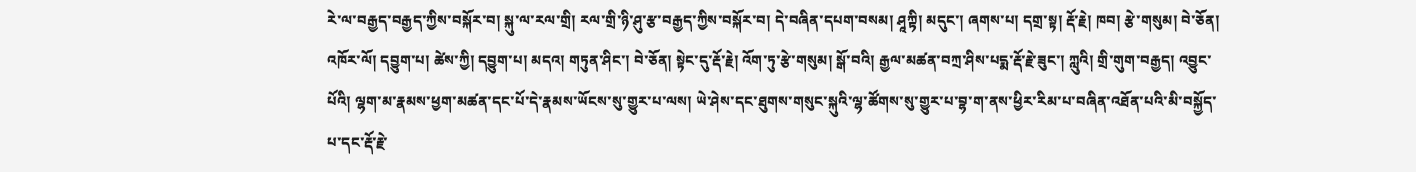རེ་ལ་བརྒྱད་བརྒྱད་ཀྱིས་བསྐོར་བ། སྐུ་ལ་རལ་གྲི། རལ་གྲི་ཉི་ཤུ་རྩ་བརྒྱད་ཀྱིས་བསྐོར་བ། དེ་བཞིན་དཔག་བསམ། ཤཱཀྟི། མདུང་། ཞགས་པ། དགྲ་སྟ། རྡོ་རྗེ། ཁབ། རྩེ་གསུམ། བེ་ཅོན། འཁོར་ལོ། དབྱུག་པ། ཚེས་ཀྱི། དབྱུག་པ། མདའ། གཏུན་ཤིང་། བེ་ཅོན། སྟེང་དུ་རྡོ་རྗེ། འོག་ཏུ་རྩེ་གསུམ། སྒོ་བའི། རྒྱལ་མཚན་བཀྲ་ཤིས་པདྨ་རྡོ་རྗེ་ཟུང་། ཀླུའི། གྲི་གུག་བརྒྱད། འབྱུང་པོའི། ལྷག་མ་རྣམས་ཕྱག་མཚན་དང་པོ་དེ་རྣམས་ཡོངས་སུ་གྱུར་པ་ལས། ཡེ་ཤེས་དང་ཐུགས་གསུང་སྐུའི་ལྷ་ཚོགས་སུ་གྱུར་པ་བྷ་ག་ནས་ཕྱིར་རིམ་པ་བཞིན་འཐོན་པའི་མི་བསྐྱོད་པ་དང་རྡོ་རྗེ་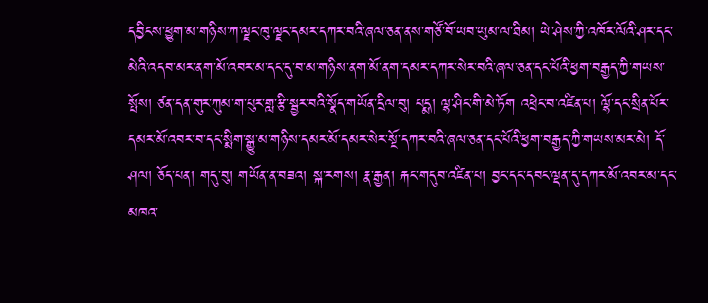དབྱིངས་ཕྱུག་མ་གཉིས་ཀ་ལྗང་ཁུ་ལྗང་དམར་དཀར་བའི་ཞལ་ཅན་ནས་གཙོ་བོ་ཡབ་ཡུམ་ལ་ཐིམ། ཡེ་ཤེས་ཀྱི་འཁོར་ལོའི་ཤར་དང་མེའི་འདབ་མར་ནག་མོ་འབར་མ་དང་དུ་བ་མ་གཉིས་ནག་མོ་ནག་དམར་དཀར་སེར་བའི་ཞལ་ཅན་དང་པོའི་ཕྱག་བརྒྱད་ཀྱི་གཡས་སྤོས། ཙན་དན་གུར་ཀུམ་ག་པུར་གླ་རྩི་སྦྱར་བའི་སྣོད་གཡོན་དྲིལ་བུ། པདྨ། ལྷ་ཤིང་གི་མེ་ཏོག འཕྲེང་བ་འཛིན་པ། ལྷོ་དང་སྲིན་པོར་དམར་མོ་འབར་བ་དང་སྨིག་སྒྱུ་མ་གཉིས་དམར་མོ་དམར་སེར་སྔོ་དཀར་བའི་ཞལ་ཅན་དང་པོའི་ཕྱག་བརྒྱད་ཀྱི་གཡས་མར་མེ། དོ་ཤལ། ཅོད་པན། གདུ་བུ། གཡོན་ན་བཟའ། སྐ་རགས། རྣ་རྒྱན། རྐང་གདུབ་འཛིན་པ། བྱང་དང་དབང་ལྡན་དུ་དཀར་མོ་འབར་མ་དང་མཁའ་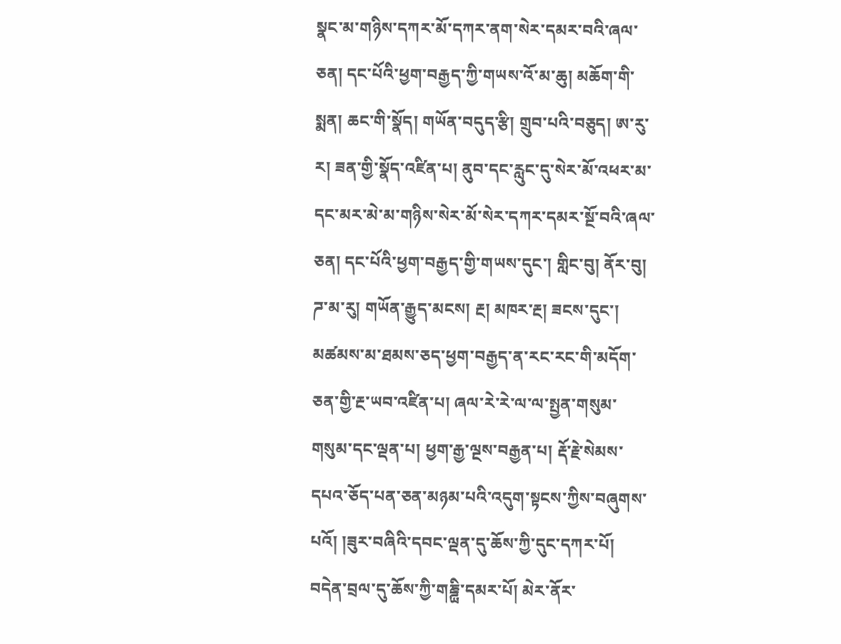སྣང་མ་གཉིས་དཀར་མོ་དཀར་ནག་སེར་དམར་བའི་ཞལ་ཅན། དང་པོའི་ཕྱག་བརྒྱད་ཀྱི་གཡས་འོ་མ་ཆུ། མཆོག་གི་སྨན། ཆང་གི་སྣོད། གཡོན་བདུད་རྩི། གྲུབ་པའི་བཅུད། ཨ་རུ་ར། ཟན་གྱི་སྣོད་འཛིན་པ། ནུབ་དང་རླུང་དུ་སེར་མོ་འཕར་མ་དང་མར་མེ་མ་གཉིས་སེར་མོ་སེར་དཀར་དམར་སྔོ་བའི་ཞལ་ཅན། དང་པོའི་ཕྱག་བརྒྱད་གྱི་གཡས་དུང་། གླིང་བུ། ནོར་བུ། ཌ་མ་རུ། གཡོན་རྒྱུད་མངས། རྔ། མཁར་རྔ། ཟངས་དུང་། མཚམས་མ་ཐམས་ཅད་ཕྱག་བརྒྱད་ན་རང་རང་གི་མདོག་ཅན་གྱི་རྔ་ཡབ་འཛིན་པ། ཞལ་རེ་རེ་ལ་ལ་སྤྱན་གསུམ་གསུམ་དང་ལྡན་པ། ཕྱག་རྒྱ་ལྔས་བརྒྱན་པ། རྡོ་རྗེ་སེམས་དཔའ་ཅོད་པན་ཅན་མཉམ་པའི་འདུག་སྟངས་ཀྱིས་བཞུགས་པའོ། །ཟུར་བཞིའི་དབང་ལྡན་དུ་ཆོས་ཀྱི་དུང་དཀར་པོ། བདེན་བྲལ་དུ་ཆོས་ཀྱི་གཎྜྻི་དམར་པོ། མེར་ནོར་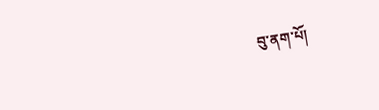བུ་ནག་པོ།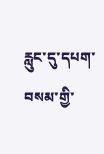རླུང་དུ་དཔག་བསམ་གྱི་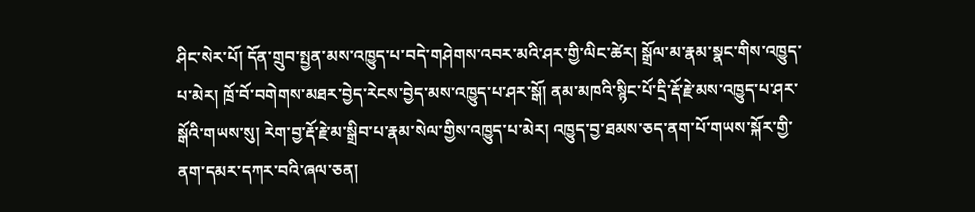ཤིང་སེར་པོ། དོན་གྲུབ་སྤྱན་མས་འཁྱུད་པ་བདེ་གཤེགས་འབར་མའི་ཤར་གྱི་ལིང་ཚེར། སྒྲོལ་མ་རྣམ་སྣང་གིས་འཁྱུད་པ་མེར། ཁྲོ་བོ་བགེགས་མཐར་བྱེད་རེངས་བྱེད་མས་འཁྱུད་པ་ཤར་སྒོ། ནམ་མཁའི་སྙིང་པོ་དྲི་རྡོ་རྗེ་མས་འཁྱུད་པ་ཤར་སྒོའི་གཡས་སུ། རེག་བྱ་རྡོ་རྗེ་མ་སྒྲིབ་པ་རྣམ་སེལ་གྱིས་འཁྱུད་པ་མེར། འཁྱུད་བྱ་ཐམས་ཅད་ནག་པོ་གཡས་སྐོར་གྱི་ནག་དམར་དཀར་བའི་ཞལ་ཅན།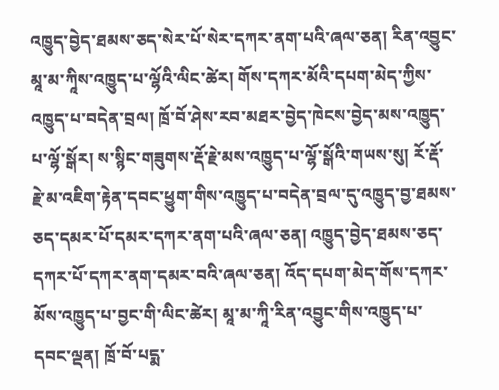འཁྱུད་བྱེད་ཐམས་ཅད་སེར་པོ་སེར་དཀར་ནག་པའི་ཞལ་ཅན། རིན་འབྱུང་མཱ་མ་ཀཱིས་འཁྱུད་པ་ལྷོའི་ལིང་ཚེར། གོས་དཀར་མོའི་དཔག་མེད་ཀྱིས་འཁྱུད་པ་བདེན་བྲལ། ཁྲོ་བོ་ཤེས་རབ་མཐར་བྱེད་ཁེངས་བྱེད་མས་འཁྱུད་པ་ལྷོ་སྒོར། ས་སྙིང་གཟུགས་རྡོ་རྗེ་མས་འཁྱུད་པ་ལྷོ་སྒོའི་གཡས་སུ། རོ་རྡོ་རྗེ་མ་འཇིག་རྟེན་དབང་ཕྱུག་གིས་འཁྱུད་པ་བདེན་བྲལ་དུ་འཁྱུད་བྱ་ཐམས་ཅད་དམར་པོ་དམར་དཀར་ནག་པའི་ཞལ་ཅན། འཁྱུད་བྱེད་ཐམས་ཅད་དཀར་པོ་དཀར་ནག་དམར་བའི་ཞལ་ཅན། འོད་དཔག་མེད་གོས་དཀར་མོས་འཁྱུད་པ་བྱང་གི་ལིང་ཚེར། མཱ་མ་ཀཱི་རིན་འབྱུང་གིས་འཁྱུད་པ་དབང་ལྡན། ཁྲོ་བོ་པདྨ་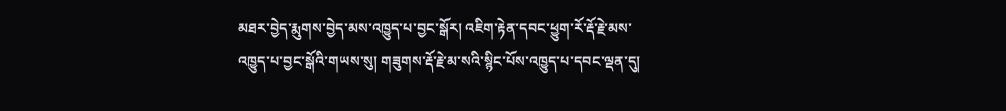མཐར་བྱེད་རྨུགས་བྱེད་མས་འཁྱུད་པ་བྱང་སྒོར། འཇིག་རྟེན་དབང་ཕྱུག་རོ་རྡོ་རྗེ་མས་འཁྱུད་པ་བྱང་སྒོའི་གཡས་སུ། གཟུགས་རྡོ་རྗེ་མ་སའི་སྙིང་པོས་འཁྱུད་པ་དབང་ལྡན་དུ།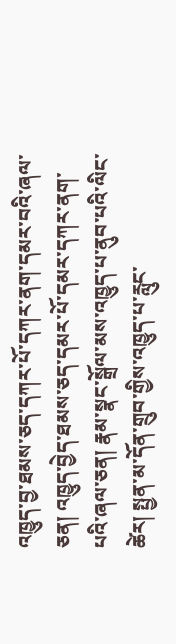འཁྱུད་བྱ་ཐམས་ཅད་དཀར་པོ་དཀར་ནག་དམར་བའི་ཞལ་ཅན། འཁྱུད་བྱེད་ཐམས་ཅད་དམར་པོ་དམར་དཀར་ནག་པའི་ཞལ་ཅན། རྣམ་སྣང་སྒྲོལ་མས་འཁྱུད་པ་ནུབ་པའི་ལིང་ཚེར། སྤྱན་མ་དོན་གྲུབ་གྱིས་འཁྱུད་པ་རླུང་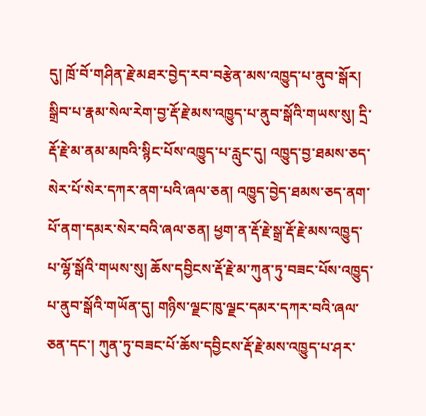དུ། ཁྲོ་བོ་གཤིན་རྗེ་མཐར་བྱེད་རབ་བརྩེན་མས་འཁྱུད་པ་ནུབ་སྒོར། སྒྲིབ་པ་རྣམ་སེལ་རེག་བྱ་རྡོ་རྗེ་མས་འཁྱུད་པ་ནུབ་སྒོའི་གཡས་སུ། དྲི་རྡོ་རྗེ་མ་ནམ་མཁའི་སྙིང་པོས་འཁྱུད་པ་རླུང་དུ། འཁྱུད་བྱ་ཐམས་ཅད་སེར་པོ་སེར་དཀར་ནག་པའི་ཞལ་ཅན། འཁྱུད་བྱེད་ཐམས་ཅད་ནག་པོ་ནག་དམར་སེར་བའི་ཞལ་ཅན། ཕྱག་ན་རྡོ་རྗེ་སྒྲ་རྡོ་རྗེ་མས་འཁྱུད་པ་ལྷོ་སྒོའི་གཡས་སུ། ཆོས་དབྱིངས་རྡོ་རྗེ་མ་ཀུན་ཏུ་བཟང་པོས་འཁྱུད་པ་ནུབ་སྒོའི་གཡོན་དུ། གཉིས་ལྗང་ཁུ་ལྗང་དམར་དཀར་བའི་ཞལ་ཅན་དང་། ཀུན་ཏུ་བཟང་པོ་ཆོས་དབྱིངས་རྡོ་རྗེ་མས་འཁྱུད་པ་ཤར་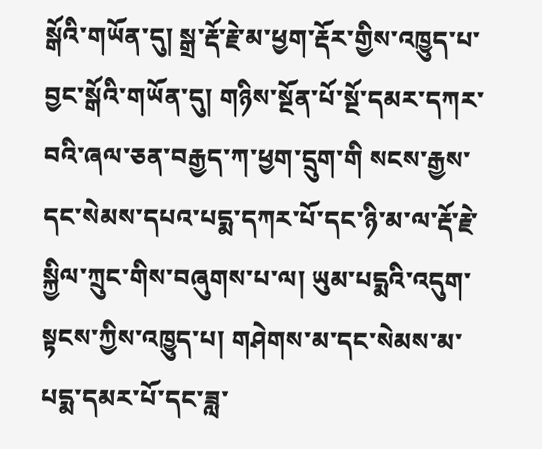སྒོའི་གཡོན་དུ། སྒྲ་རྡོ་རྗེ་མ་ཕྱག་རྡོར་གྱིས་འཁྱུད་པ་བྱང་སྒོའི་གཡོན་དུ། གཉིས་སྔོན་པོ་སྔོ་དམར་དཀར་བའི་ཞལ་ཅན་བརྒྱད་ཀ་ཕྱག་དྲུག་གི སངས་རྒྱས་དང་སེམས་དཔའ་པདྨ་དཀར་པོ་དང་ཉི་མ་ལ་རྡོ་རྗེ་སྐྱིལ་ཀྲུང་གིས་བཞུགས་པ་ལ། ཡུམ་པདྨའི་འདུག་སྟངས་ཀྱིས་འཁྱུད་པ། གཤེགས་མ་དང་སེམས་མ་པདྨ་དམར་པོ་དང་ཟླ་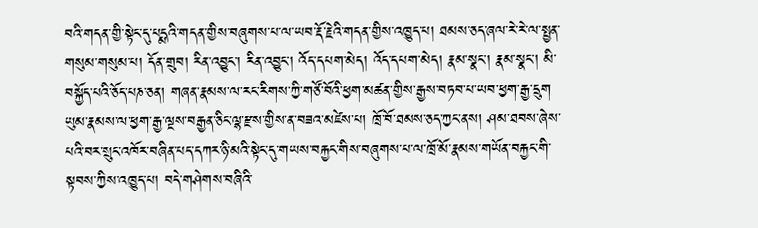བའི་གདན་གྱི་སྟེང་དུ་པདྨའི་གདན་གྱིས་བཞུགས་པ་ལ་ཡབ་རྡོ་རྗེའི་གདན་གྱིས་འཁྱུད་པ། ཐམས་ཅད་ཞལ་རེ་རེ་ལ་སྤྱན་གསུམ་གསུམ་པ། དོན་གྲུབ། རིན་འབྱུང་། རིན་འབྱུང་། འོད་དཔག་མེད། འོད་དཔག་མེད། རྣམ་སྣང་། རྣམ་སྣང་། མི་བསྐྱོད་པའི་ཅོད་པཎ་ཅན། གཞན་རྣམས་ལ་རང་རིགས་ཀྱི་གཙོ་བོའི་ཕྱག་མཚན་གྱིས་རྒྱས་བཏབ་པ་ཡབ་ཕྱག་རྒྱ་དྲུག ཡུམ་རྣམས་ལ་ཕྱག་རྒྱ་ལྔས་བརྒྱན་ཅིང་ལྷ་རྫས་གྱིས་ན་བཟའ་མཛེས་པ། ཁྲོ་བོ་ཐམས་ཅད་ཀྱང་ནས། ཤམ་ཐབས་ཞེས་པའི་བར་སྲུང་འཁོར་བཞིན་པད་དཀར་ཉི་མའི་སྟེང་དུ་གཡས་བརྐྱང་གིས་བཞུགས་པ་ལ་ཁྲོ་མོ་རྣམས་གཡོན་བརྐྱང་གི་སྟབས་ཀྱིས་འཁྱུད་པ། བདེ་གཤེགས་བཞིའི་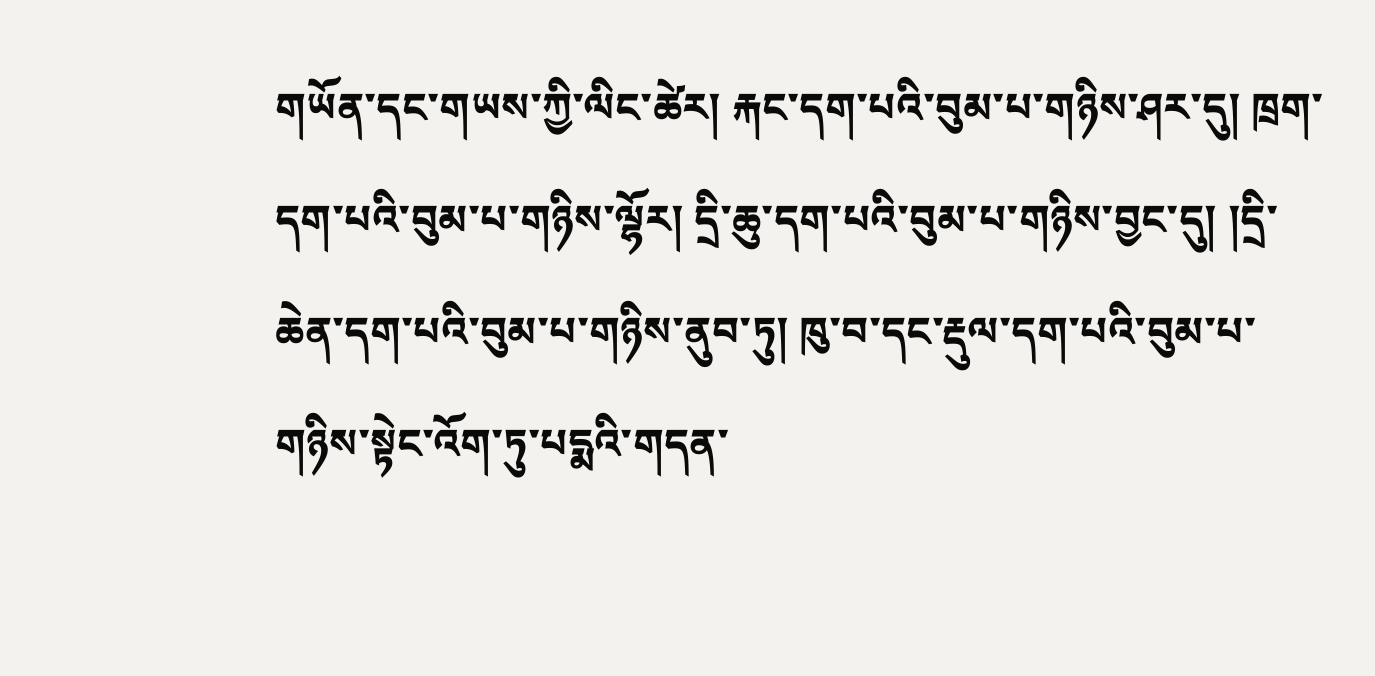གཡོན་དང་གཡས་ཀྱི་ལིང་ཚེར། རྐང་དག་པའི་བུམ་པ་གཉིས་ཤར་དུ། ཁྲག་དག་པའི་བུམ་པ་གཉིས་ལྷོར། དྲི་ཆུ་དག་པའི་བུམ་པ་གཉིས་བྱང་དུ། །དྲི་ཆེན་དག་པའི་བུམ་པ་གཉིས་ནུབ་ཏུ། ཁུ་བ་དང་རྡུལ་དག་པའི་བུམ་པ་གཉིས་སྟེང་འོག་ཏུ་པདྨའི་གདན་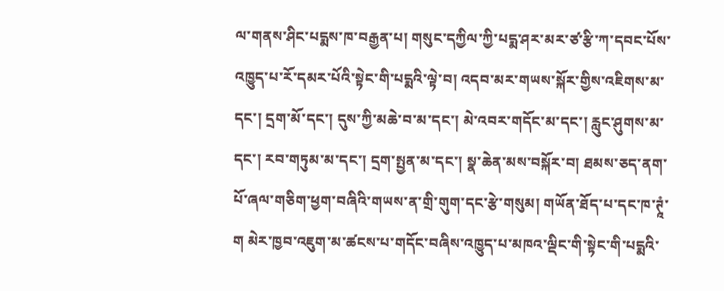ལ་གནས་ཤིང་པདྨས་ཁ་བརྒྱན་པ། གསུང་དཀྱིལ་ཀྱི་པདྨ་ཤར་མར་ཙ་རྩི་ཀ་དབང་པོས་འཁྱུད་པ་རོ་དམར་པོའི་སྟེང་གི་པདྨའི་ལྟེ་བ། འདབ་མར་གཡས་སྐོར་གྱིས་འཇིགས་མ་དང་། དྲག་མོ་དང་། དུས་ཀྱི་མཆེ་བ་མ་དང་། མེ་འབར་གདོང་མ་དང་། རླུང་ཤུགས་མ་དང་། རབ་གཏུམ་མ་དང་། དྲག་སྤྱན་མ་དང་། སྣ་ཆེན་མས་བསྐོར་བ། ཐམས་ཅད་ནག་པོ་ཞལ་གཅིག་ཕྱག་བཞིའི་གཡས་ན་གྲི་གུག་དང་རྩེ་གསུམ། གཡོན་ཐོད་པ་དང་ཁ་ཊཱཾ་ག མེར་ཁྱབ་འཇུག་མ་ཚངས་པ་གདོང་བཞིས་འཁྱུད་པ་མཁའ་ལྡིང་གི་སྟེང་གི་པདྨའི་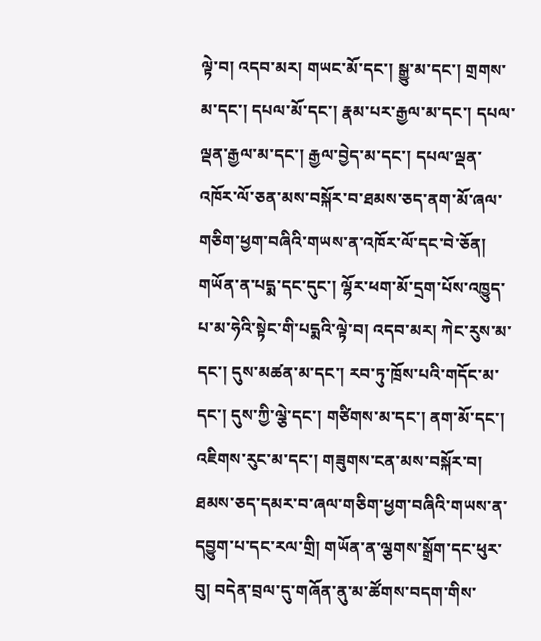ལྟེ་བ། འདབ་མར། གཡང་མོ་དང་། སྒྱུ་མ་དང་། གྲགས་མ་དང་། དཔལ་མོ་དང་། རྣམ་པར་རྒྱལ་མ་དང་། དཔལ་ལྡན་རྒྱལ་མ་དང་། རྒྱལ་བྱེད་མ་དང་། དཔལ་ལྡན་འཁོར་ལོ་ཅན་མས་བསྐོར་བ་ཐམས་ཅད་ནག་མོ་ཞལ་གཅིག་ཕྱག་བཞིའི་གཡས་ན་འཁོར་ལོ་དང་བེ་ཅོན། གཡོན་ན་པདྨ་དང་དུང་། ལྷོར་ཕག་མོ་དྲག་པོས་འཁྱུད་པ་མ་ཧེའི་སྟེང་གི་པདྨའི་ལྟེ་བ། འདབ་མར། ཀེང་རུས་མ་དང་། དུས་མཚན་མ་དང་། རབ་ཏུ་ཁྲོས་པའི་གདོང་མ་དང་། དུས་ཀྱི་ལྕེ་དང་། གཙིགས་མ་དང་། ནག་མོ་དང་། འཇིགས་རུང་མ་དང་། གཟུགས་ངན་མས་བསྐོར་བ། ཐམས་ཅད་དམར་བ་ཞལ་གཅིག་ཕྱག་བཞིའི་གཡས་ན་དབྱུག་པ་དང་རལ་གྲི། གཡོན་ན་ལྕགས་སྒྲོག་དང་ཕུར་བུ། བདེན་བྲལ་དུ་གཞོན་ནུ་མ་ཚོགས་བདག་གིས་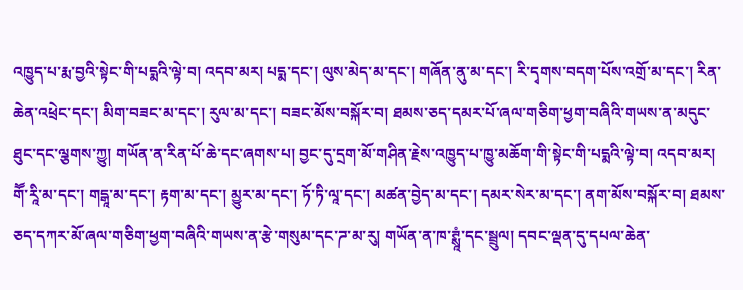འཁྱུད་པ་རྨ་བྱའི་སྟེང་གི་པདྨའི་ལྟེ་བ། འདབ་མར། པདྨ་དང་། ལུས་མེད་མ་དང་། གཞོན་ནུ་མ་དང་། རི་དྭགས་བདག་པོས་འགྲོ་མ་དང་། རིན་ཆེན་འཕྲེང་དང་། མིག་བཟང་མ་དང་། རུལ་མ་དང་། བཟང་མོས་བསྐོར་བ། ཐམས་ཅད་དམར་པོ་ཞལ་གཅིག་ཕྱག་བཞིའི་གཡས་ན་མདུང་ཐུང་དང་ལྕགས་ཀྱུ། གཡོན་ན་རིན་པོ་ཆེ་དང་ཞགས་པ། བྱང་དུ་དྲག་མོ་གཤིན་རྗེས་འཁྱུད་པ་ཁྱུ་མཆོག་གི་སྟེང་གི་པདྨའི་ལྟེ་བ། འདབ་མར། གཽ་རཱི་མ་དང་། གདྒཱ་མ་དང་། རྟག་མ་དང་། མྱུར་མ་དང་། ཏོ་ཏི་ལཱ་དང་། མཚན་བྱེད་མ་དང་། དམར་སེར་མ་དང་། ནག་མོས་བསྐོར་བ། ཐམས་ཅད་དཀར་མོ་ཞལ་གཅིག་ཕྱག་བཞིའི་གཡས་ན་རྩེ་གསུམ་དང་ཌ་མ་རུ། གཡོན་ན་ཁ་ཊྶཱཾ་དང་སྦྲུལ། དབང་ལྡན་དུ་དཔལ་ཆེན་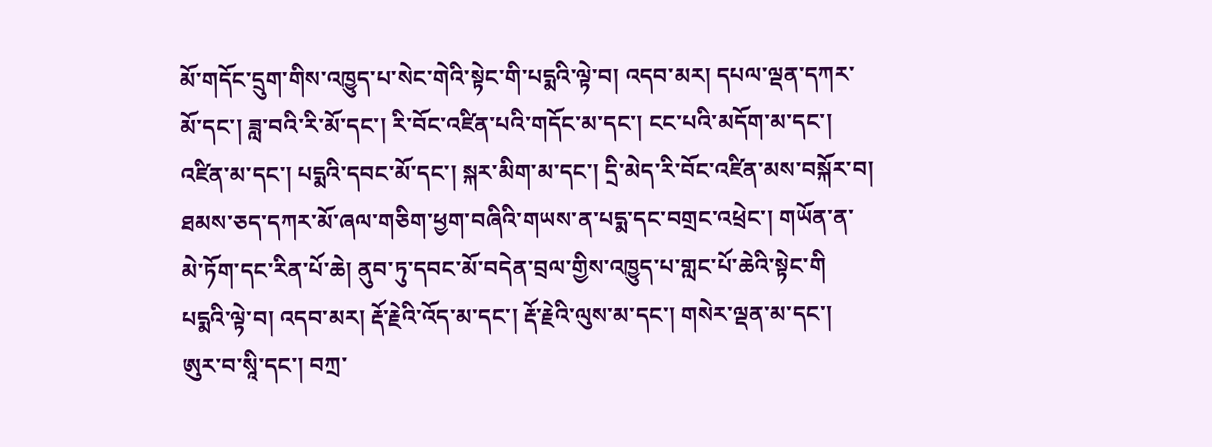མོ་གདོང་དྲུག་གིས་འཁྱུད་པ་སེང་གེའི་སྟེང་གི་པདྨའི་ལྟེ་བ། འདབ་མར། དཔལ་ལྡན་དཀར་མོ་དང་། ཟླ་བའི་རི་མོ་དང་། རི་བོང་འཛིན་པའི་གདོང་མ་དང་། ངང་པའི་མདོག་མ་དང་། འཛིན་མ་དང་། པདྨའི་དབང་མོ་དང་། སྐར་མིག་མ་དང་། དྲི་མེད་རི་བོང་འཛིན་མས་བསྐོར་བ། ཐམས་ཅད་དཀར་མོ་ཞལ་གཅིག་ཕྱག་བཞིའི་གཡས་ན་པདྨ་དང་བགྲང་འཕྲེང་། གཡོན་ན་མེ་ཏོག་དང་རིན་པོ་ཆེ། ནུབ་ཏུ་དབང་མོ་བདེན་བྲལ་གྱིས་འཁྱུད་པ་གླང་པོ་ཆེའི་སྟེང་གི པདྨའི་ལྟེ་བ། འདབ་མར། རྡོ་རྗེའི་འོད་མ་དང་། རྡོ་རྗེའི་ལུས་མ་དང་། གསེར་ལྡན་མ་དང་། ཨུར་བ་སཱི་དང་། བཀྲ་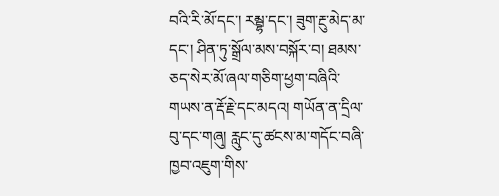བའི་རི་མོ་དང་། རམྦྷ་དང་། ཟུག་རྔུ་མེད་མ་དང་། ཤིན་ཏུ་སྒྲོལ་མས་བསྐོར་བ། ཐམས་ཅད་སེར་མོ་ཞལ་གཅིག་ཕྱག་བཞིའི་གཡས་ན་རྡོ་རྗེ་དང་མདའ། གཡོན་ན་དྲིལ་བུ་དང་གཞུ། རླུང་དུ་ཚངས་མ་གདོང་བཞི་ཁྱབ་འཇུག་གིས་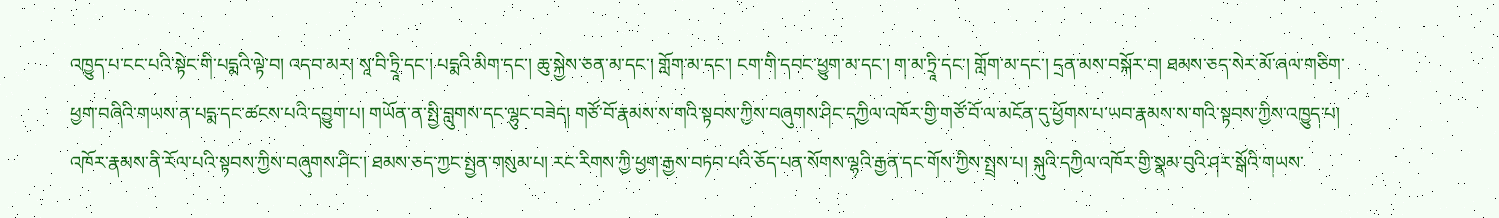འཁྱུད་པ་ངང་པའི་སྟེང་གི་པདྨའི་ལྟེ་བ། འདབ་མར། སཱ་བི་ཏྲཱི་དང་། པདྨའི་མིག་དང་། ཆུ་སྐྱེས་ཅན་མ་དང་། གློག་མ་དང་། ངག་གི་དབང་ཕྱུག་མ་དང་། ག་མ་ཏྲཱི་དང་། གློག་མ་དང་། དྲན་མས་བསྐོར་བ། ཐམས་ཅད་སེར་མོ་ཞལ་གཅིག་ཕྱག་བཞིའི་གཡས་ན་པདྨ་དང་ཚངས་པའི་དབྱུག་པ། གཡོན་ན་སྤྱི་བླུགས་དང་ལྷུང་བཟེད། གཙོ་བོ་རྣམས་ས་གའི་སྟབས་ཀྱིས་བཞུགས་ཤིང་དཀྱིལ་འཁོར་གྱི་གཙོ་བོ་ལ་མངོན་དུ་ཕྱོགས་པ་ཡབ་རྣམས་ས་གའི་སྟབས་ཀྱིས་འཁྱུད་པ། འཁོར་རྣམས་ནི་རོལ་པའི་སྟབས་ཀྱིས་བཞུགས་ཤིང་། ཐམས་ཅད་ཀྱང་སྤྱན་གསུམ་པ། རང་རིགས་ཀྱི་ཕྱག་རྒྱས་བཏབ་པའི་ཅོད་པན་སོགས་ལྷའི་རྒྱན་དང་གོས་ཀྱིས་སྤྲས་པ། སྐུའི་དཀྱིལ་འཁོར་གྱི་སྣམ་བུའི་ཤར་སྒོའི་གཡས་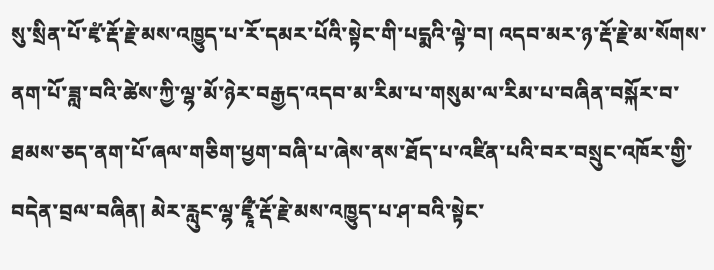སུ་སྲིན་པོ་ཛྭཾ་རྡོ་རྗེ་མས་འཁྱུད་པ་རོ་དམར་པོའི་སྟེང་གི་པདྨའི་ལྟེ་བ། འདབ་མར་ཉ་རྡོ་རྗེ་མ་སོགས་ནག་པོ་ཟླ་བའི་ཚེས་ཀྱི་ལྷ་མོ་ཉེར་བརྒྱད་འདབ་མ་རིམ་པ་གསུམ་ལ་རིམ་པ་བཞིན་བསྐོར་བ་ཐམས་ཅད་ནག་པོ་ཞལ་གཅིག་ཕྱག་བཞི་པ་ཞེས་ནས་ཐོད་པ་འཛིན་པའི་བར་བསྲུང་འཁོར་གྱི་བདེན་བྲལ་བཞིན། མེར་རླུང་ལྷ་ཛྭཱྀ་རྡོ་རྗེ་མས་འཁྱུད་པ་ཤ་བའི་སྟེང་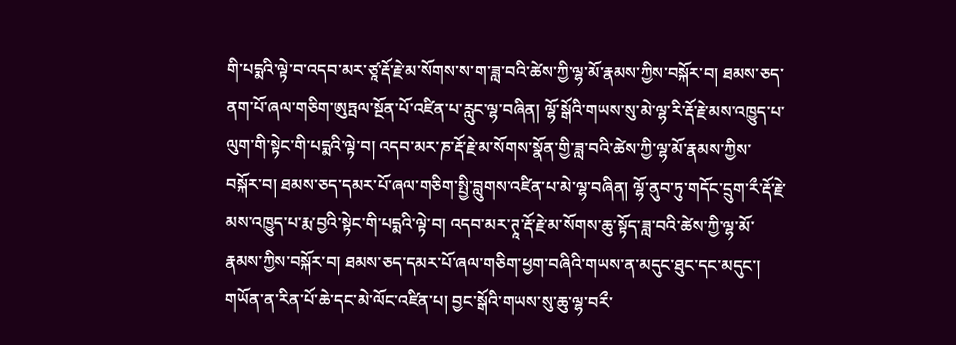གི་པདྨའི་ལྟེ་བ་འདབ་མར་ཙཱ་རྡོ་རྗེ་མ་སོགས་ས་ག་ཟླ་བའི་ཚེས་ཀྱི་ལྷ་མོ་རྣམས་ཀྱིས་བསྐོར་བ། ཐམས་ཅད་ནག་པོ་ཞལ་གཅིག་ཨུཏྤལ་སྔོན་པོ་འཛིན་པ་རླུང་ལྷ་བཞིན། ལྷོ་སྒོའི་གཡས་སུ་མེ་ལྷ་རི་རྡོ་རྗེ་མས་འཁྱུད་པ་ལུག་གི་སྟེང་གི་པདྨའི་ལྟེ་བ། འདབ་མར་ཎ་རྡོ་རྗེ་མ་སོགས་སྣོན་གྱི་ཟླ་བའི་ཚེས་ཀྱི་ལྷ་མོ་རྣམས་ཀྱིས་བསྐོར་བ། ཐམས་ཅད་དམར་པོ་ཞལ་གཅིག་སྤྱི་བླུགས་འཛིན་པ་མེ་ལྷ་བཞིན། ལྷོ་ནུབ་ཏུ་གདོང་དྲུག་རྀ་རྡོ་རྗེ་མས་འཁྱུད་པ་རྨ་བྱའི་སྟེང་གི་པདྨའི་ལྟེ་བ། འདབ་མར་ཊཱ་རྡོ་རྗེ་མ་སོགས་ཆུ་སྟོད་ཟླ་བའི་ཚེས་ཀྱི་ལྷ་མོ་རྣམས་ཀྱིས་བསྐོར་བ། ཐམས་ཅད་དམར་པོ་ཞལ་གཅིག་ཕྱག་བཞིའི་གཡས་ན་མདུང་ཐུང་དང་མདུང་། གཡོན་ན་རིན་པོ་ཆེ་དང་མེ་ལོང་འཛིན་པ། བྱང་སྒོའི་གཡས་སུ་ཆུ་ལྷ་བརྀ་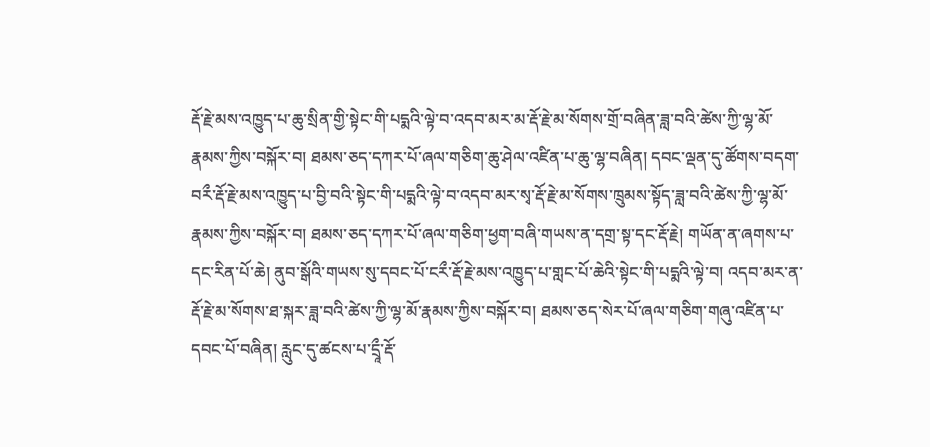རྡོ་རྗེ་མས་འཁྱུད་པ་ཆུ་སྲིན་གྱི་སྟེང་གི་པདྨའི་ལྟེ་བ་འདབ་མར་མ་རྡོ་རྗེ་མ་སོགས་གྲོ་བཞིན་ཟླ་བའི་ཚེས་ཀྱི་ལྷ་མོ་རྣམས་ཀྱིས་བསྐོར་བ། ཐམས་ཅད་དཀར་པོ་ཞལ་གཅིག་ཆུ་ཤེལ་འཛིན་པ་ཆུ་ལྷ་བཞིན། དབང་ལྡན་དུ་ཚོགས་བདག་བརྀ་རྡོ་རྗེ་མས་འཁྱུད་པ་བྱི་བའི་སྟེང་གི་པདྨའི་ལྟེ་བ་འདབ་མར་སྭ་རྡོ་རྗེ་མ་སོགས་ཁྲུམས་སྟོད་ཟླ་བའི་ཚེས་ཀྱི་ལྷ་མོ་རྣམས་ཀྱིས་བསྐོར་བ། ཐམས་ཅད་དཀར་པོ་ཞལ་གཅིག་ཕྱག་བཞི་གཡས་ན་དགྲ་སྟ་དང་རྡོ་རྗེ། གཡོན་ན་ཞགས་པ་དང་རིན་པོ་ཆེ། ནུབ་སྒོའི་གཡས་སུ་དབང་པོ་ངརྀ་རྡོ་རྗེ་མས་འཁྱུད་པ་གླང་པོ་ཆེའི་སྟེང་གི་པདྨའི་ལྟེ་བ། འདབ་མར་ན་རྡོ་རྗེ་མ་སོགས་ཐ་སྐར་ཟླ་བའི་ཚེས་ཀྱི་ལྷ་མོ་རྣམས་ཀྱིས་བསྐོར་བ། ཐམས་ཅད་སེར་པོ་ཞལ་གཅིག་གཞུ་འཛིན་པ་དབང་པོ་བཞིན། རླུང་དུ་ཚངས་པ་དྲཱྀ་རྡོ་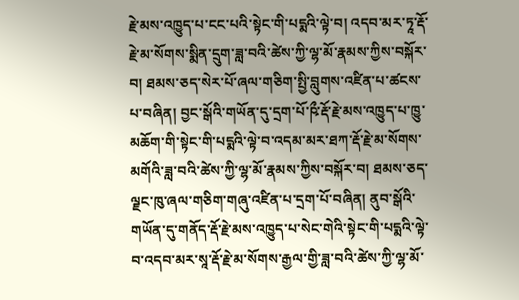རྗེ་མས་འཁྱུད་པ་ངང་པའི་སྟེང་གི་པདྨའི་ལྟེ་བ། འདབ་མར་ཏཱ་རྡོ་རྗེ་མ་སོགས་སྨིན་དྲུག་ཟླ་བའི་ཚེས་ཀྱི་ལྷ་མོ་རྣམས་ཀྱིས་བསྐོར་བ། ཐམས་ཅད་སེར་པོ་ཞལ་གཅིག་སྤྱི་བླུགས་འཛིན་པ་ཚངས་པ་བཞིན། བྱང་སྒོའི་གཡོན་དུ་དྲག་པོ་ཥྀ་རྡོ་རྗེ་མས་འཁྱུད་པ་ཁྱུ་མཆོག་གི་སྟེང་གི་པདྨའི་ལྟེ་བ་འདམ་མར་ཐཀ་རྡོ་རྗེ་མ་སོགས་མགོའི་ཟླ་བའི་ཚེས་ཀྱི་ལྷ་མོ་རྣམས་ཀྱིས་བསྐོར་བ། ཐམས་ཅད་ལྗང་ཁུ་ཞལ་གཅིག་གཞུ་འཛིན་པ་དྲག་པོ་བཞིན། ནུབ་སྒོའི་གཡོན་དུ་གནོད་རྡོ་རྗེ་མས་འཁྱུད་པ་སེང་གེའི་སྟེང་གི་པདྨའི་ལྟེ་བ་འདབ་མར་སཱ་རྡོ་རྗེ་མ་སོགས་རྒྱལ་གྱི་ཟླ་བའི་ཚེས་ཀྱི་ལྷ་མོ་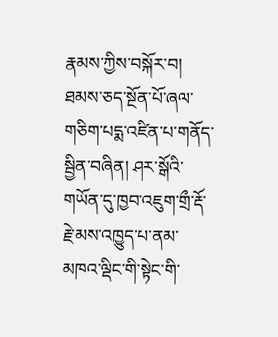རྣམས་ཀྱིས་བསྐོར་བ། ཐམས་ཅད་སྔོན་པོ་ཞལ་གཅིག་པདྨ་འཛིན་པ་གནོད་སྦྱིན་བཞིན། ཤར་སྒོའི་གཡོན་དུ་ཁྱབ་འཇུག་གྲྀ་རྡོ་རྗེ་མས་འཁྱུད་པ་ནམ་མཁའ་ལྡིང་གི་སྟེང་གི་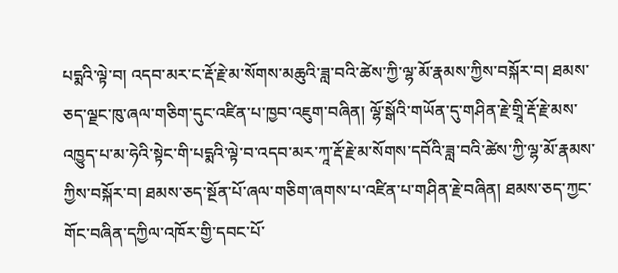པདྨའི་ལྟེ་བ། འདབ་མར་ང་རྡོ་རྗེ་མ་སོགས་མཆུའི་ཟླ་བའི་ཚེས་ཀྱི་ལྷ་མོ་རྣམས་ཀྱིས་བསྐོར་བ། ཐམས་ཅད་ལྗང་ཁུ་ཞལ་གཅིག་དུང་འཛིན་པ་ཁྱབ་འཇུག་བཞིན། ལྷོ་སྒོའི་གཡོན་དུ་གཤིན་རྗེ་གྲཱི་རྡོ་རྗེ་མས་འཁྱུད་པ་མ་ཧེའི་སྟེང་གི་པདྨའི་ལྟེ་བ་འདབ་མར་ཀཱ་རྡོ་རྗེ་མ་སོགས་དབོའི་ཟླ་བའི་ཚེས་ཀྱི་ལྷ་མོ་རྣམས་ཀྱིས་བསྐོར་བ། ཐམས་ཅད་སྔོན་པོ་ཞལ་གཅིག་ཞགས་པ་འཛིན་པ་གཤིན་རྗེ་བཞིན། ཐམས་ཅད་ཀྱང་གོང་བཞིན་དཀྱིལ་འཁོར་གྱི་དབང་པོ་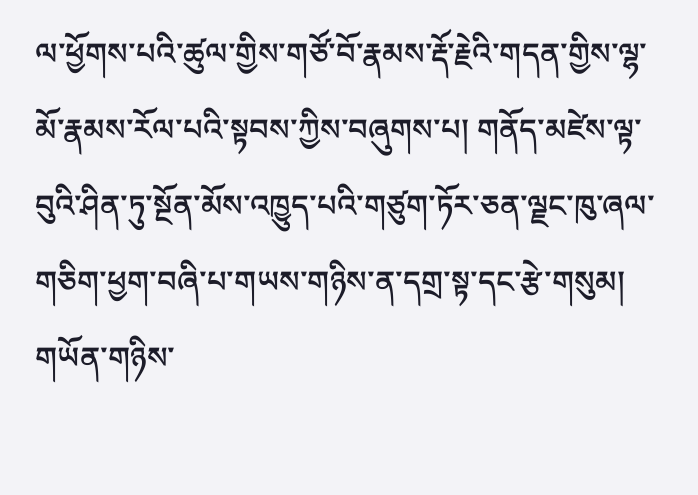ལ་ཕྱོགས་པའི་ཚུལ་གྱིས་གཙོ་བོ་རྣམས་རྡོ་རྗེའི་གདན་གྱིས་ལྷ་མོ་རྣམས་རོལ་པའི་སྟབས་ཀྱིས་བཞུགས་པ། གནོད་མཛེས་ལྟ་བུའི་ཤིན་ཏུ་སྔོན་མོས་འཁྱུད་པའི་གཙུག་ཏོར་ཅན་ལྗང་ཁུ་ཞལ་གཅིག་ཕྱག་བཞི་པ་གཡས་གཉིས་ན་དགྲ་སྟ་དང་རྩེ་གསུམ། གཡོན་གཉིས་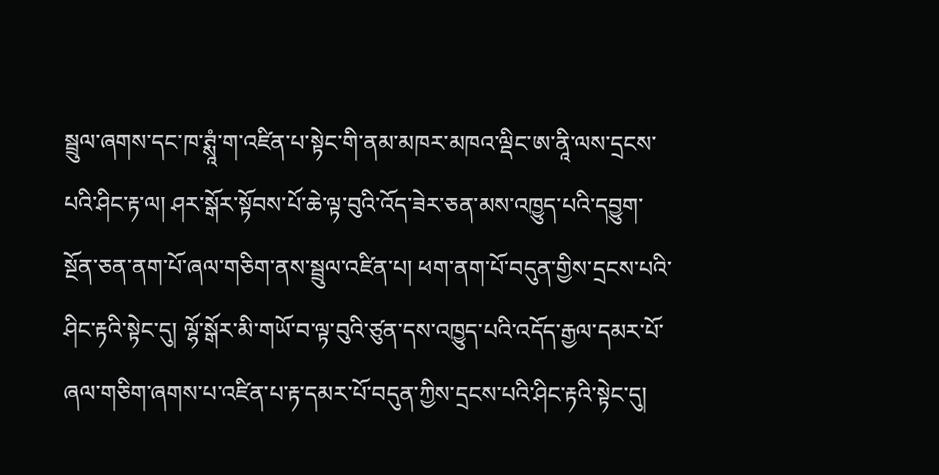སྦྲུལ་ཞགས་དང་ཁ་ཊྶཱཾ་ག་འཛིན་པ་སྟེང་གི་ནམ་མཁར་མཁའ་ལྡིང་ཨ་ནཱི་ལས་དྲངས་པའི་ཤིང་རྟ་ལ། ཤར་སྒོར་སྟོབས་པོ་ཆེ་ལྟ་བུའི་འོད་ཟེར་ཅན་མས་འཁྱུད་པའི་དབྱུག་སྔོན་ཅན་ནག་པོ་ཞལ་གཅིག་ནས་སྦྲུལ་འཛིན་པ། ཕག་ནག་པོ་བདུན་གྱིས་དྲངས་པའི་ཤིང་རྟའི་སྟེང་དུ། ལྷོ་སྒོར་མི་གཡོ་བ་ལྟ་བུའི་ཙུན་དས་འཁྱུད་པའི་འདོད་རྒྱལ་དམར་པོ་ཞལ་གཅིག་ཞགས་པ་འཛིན་པ་རྟ་དམར་པོ་བདུན་ཀྱིས་དྲངས་པའི་ཤིང་རྟའི་སྟེང་དུ།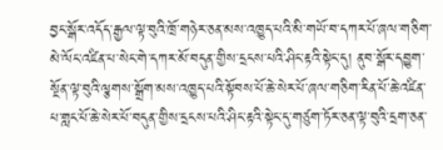བྱང་སྒོར་འདོད་རྒྱལ་ལྟ་བུའི་ཁྲོ་གཉེར་ཅན་མས་འཁྱུད་པའི་མི་གཡོ་བ་དཀར་པོ་ཞལ་གཅིག་མེ་ལོང་འཛིན་པ་སེང་གེ་དཀར་མོ་བདུན་གྱིས་དྲངས་པའི་ཤིང་རྟའི་སྟེང་དུ། ནུབ་སྒོར་དབྱུག་སྔོན་ལྟ་བུའི་ལྕགས་སྒྲོག་མས་འཁྱུད་པའི་སྟོབས་པོ་ཆེ་སེར་པོ་ཞལ་གཅིག་རིན་པོ་ཆེ་འཛིན་པ་གླང་པོ་ཆེ་སེར་པོ་བདུན་གྱིས་དྲངས་པའི་ཤིང་རྟའི་སྟེང་དུ་གཙུག་ཏོར་ཅན་ལྟ་བུའི་དྲག་ཅན་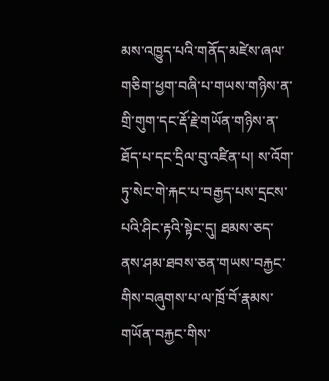མས་འཁྱུད་པའི་གནོད་མཛེས་ཞལ་གཅིག་ཕྱག་བཞི་པ་གཡས་གཉིས་ན་གྲི་གུག་དང་རྡོ་རྗེ་གཡོན་གཉིས་ན་ཐོད་པ་དང་དྲིལ་བུ་འཛིན་པ། ས་འོག་ཏུ་སེང་གེ་རྐང་པ་བརྒྱད་པས་དྲངས་པའི་ཤིང་རྟའི་སྟེང་དུ། ཐམས་ཅད་ནས་ཤམ་ཐབས་ཅན་གཡས་བརྐྱང་གིས་བཞུགས་པ་ལ་ཁྲོ་བོ་རྣམས་གཡོན་བརྐྱང་གིས་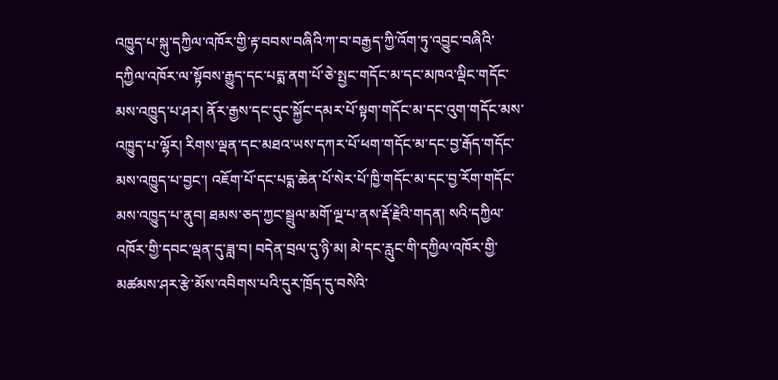འཁྱུད་པ་སྐུ་དཀྱིལ་འཁོར་གྱི་རྟ་བབས་བཞིའི་ཀ་བ་བརྒྱད་ཀྱི་འོག་ཏུ་འབྱུང་བཞིའི་དཀྱིལ་འཁོར་ལ་སྟོབས་རྒྱུད་དང་པདྨ་ནག་པོ་ཅེ་སྤྱང་གདོང་མ་དང་མཁའ་ལྡིང་གདོང་མས་འཁྱུད་པ་ཤར། ནོར་རྒྱས་དང་དུང་སྐྱོང་དམར་པོ་སྟག་གདོང་མ་དང་འུག་གདོང་མས་འཁྱུད་པ་ལྷོར། རིགས་ལྡན་དང་མཐའ་ཡས་དཀར་པོ་ཕག་གདོང་མ་དང་བྱ་རྒོད་གདོང་མས་འཁྱུད་པ་བྱང་། འཇོག་པོ་དང་པདྨ་ཆེན་པོ་སེར་པོ་ཁྱི་གདོང་མ་དང་བྱ་རོག་གདོང་མས་འཁྱུད་པ་ནུབ། ཐམས་ཅད་ཀྱང་སྦྲུལ་མགོ་ལྔ་པ་ནས་རྡོ་རྗེའི་གདན། སའི་དཀྱིལ་འཁོར་གྱི་དབང་ལྡན་དུ་ཟླ་བ། བདེན་བྲལ་དུ་ཉི་མ། མེ་དང་རླུང་གི་དཀྱིལ་འཁོར་གྱི་མཚམས་ཤར་རྩེ་མོས་འབིགས་པའི་དུར་ཁྲོད་དུ་བསེའི་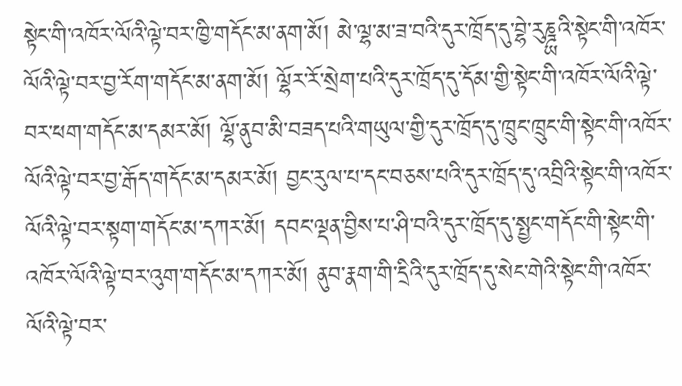སྟེང་གི་འཁོར་ལོའི་ལྟེ་བར་ཁྱི་གདོང་མ་ནག་མོ། མེ་ལྷ་མ་ཟ་བའི་དུར་ཁྲོད་དུ་བྷེ་རུཎྜྻའི་སྟེང་གི་འཁོར་ལོའི་ལྟེ་བར་བྱ་རོག་གདོང་མ་ནག་མོ། ལྷོར་རོ་སྲེག་པའི་དུར་ཁྲོད་དུ་དོམ་གྱི་སྟེང་གི་འཁོར་ལོའི་ལྟེ་བར་ཕག་གདོང་མ་དམར་མོ། ལྷོ་ནུབ་མི་བཟད་པའི་གཡུལ་གྱི་དུར་ཁྲོད་དུ་ཁྲུང་ཁྲུང་གི་སྟེང་གི་འཁོར་ལོའི་ལྟེ་བར་བྱ་རྒོད་གདོང་མ་དམར་མོ། བྱང་རུལ་པ་དང་བཅས་པའི་དུར་ཁྲོད་དུ་འབྲིའི་སྟེང་གི་འཁོར་ལོའི་ལྟེ་བར་སྟག་གདོང་མ་དཀར་མོ། དབང་ལྡན་བྱིས་པ་ཤི་བའི་དུར་ཁྲོད་དུ་སྤྱང་གདོང་གི་སྟེང་གི་འཁོར་ལོའི་ལྟེ་བར་འུག་གདོང་མ་དཀར་མོ། ནུབ་རྣག་གི་དྲིའི་དུར་ཁྲོད་དུ་སེང་གེའི་སྟེང་གི་འཁོར་ལོའི་ལྟེ་བར་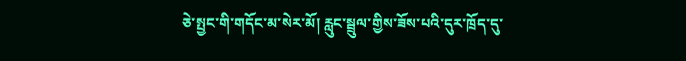ཅེ་སྤྱང་གི་གདོང་མ་སེར་མོ། རླུང་སྦྲུལ་གྱིས་ཟོས་པའི་དུར་ཁྲོད་དུ་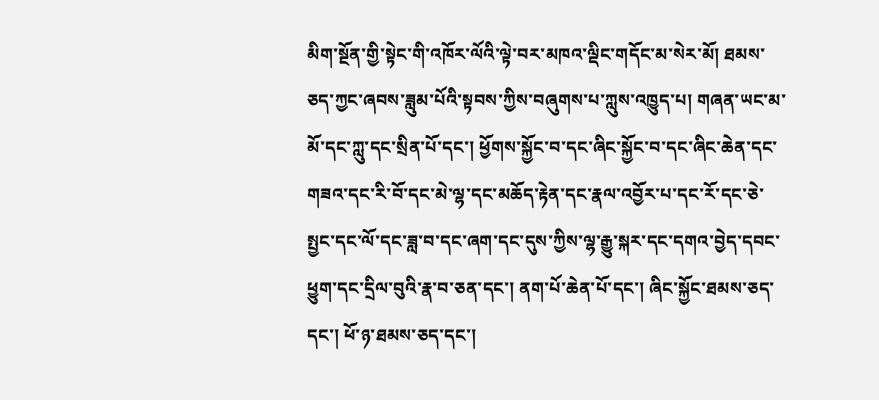མིག་སྔོན་གྱི་སྟེང་གི་འཁོར་ལོའི་ལྟེ་བར་མཁའ་ལྡིང་གདོང་མ་སེར་མོ། ཐམས་ཅད་ཀྱང་ཞབས་ཟླུམ་པོའི་སྟབས་ཀྱིས་བཞུགས་པ་ཀླུས་འཁྱུད་པ། གཞན་ཡང་མ་མོ་དང་ཀླུ་དང་སྲིན་པོ་དང་། ཕྱོགས་སྐྱོང་བ་དང་ཞིང་སྐྱོང་བ་དང་ཞིང་ཆེན་དང་གཟའ་དང་རི་བོ་དང་མེ་ལྷ་དང་མཆོད་རྟེན་དང་རྣལ་འབྱོར་པ་དང་རོ་དང་ཅེ་སྤྱང་དང་ལོ་དང་ཟླ་བ་དང་ཞག་དང་དུས་ཀྱིས་ལྷ་རྒྱུ་སྐར་དང་དགའ་བྱེད་དབང་ཕྱུག་དང་དྲིལ་བུའི་རྣ་བ་ཅན་དང་། ནག་པོ་ཆེན་པོ་དང་། ཞིང་སྐྱོང་ཐམས་ཅད་དང་། ཕོ་ཉ་ཐམས་ཅད་དང་།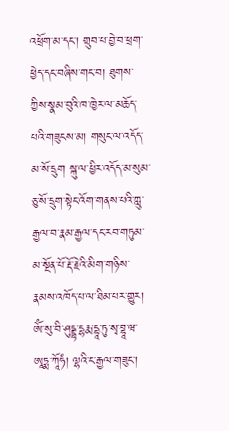འཕྲོག་མ་དང་། གྲུབ་པ་བྱེ་བ་ཕྲག་ཕྱེད་དང་བཞིས་གང་བ། ཐུགས་ཀྱིས་སྣམ་བུའི་ཁ་ཁྱེར་ལ་མཆོད་པའི་གཟུངས་མ། གསུང་ལ་འདོད་མ་སོ་དྲུག སྐུ་ལ་ཕྱིར་འདོད་མ་སུམ་ཅུ་སོ་དྲུག་སྟེང་འོག་གནས་པའི་ཀླུ་རྒྱལ་བ་རྣམ་རྒྱལ་དང་རབ་གཏུམ་མ་སྔོན་པོ་རྡོ་རྗེའི་མིག་གཉིས་རྣམས་འཁོད་པ་ལ་ཐིམ་པར་གྱུར། ཨོཾ་སུ་བི་ཤུདྡྷ་དྷརྨ་དྷཱ་ཏུ་སྭ་བྷཱ་ཝ་ཨཱཏྨ་ཀཱོཧཾ། ལྷའི་ང་རྒྱལ་གཟུང་།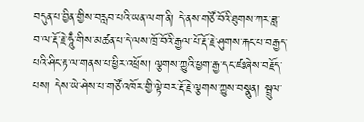བདུན་པ་བྱིན་གྱིས་བརླབ་པའི་ཡན་ལག་ནི། དེ་ནས་གཙོ་བོའི་ཐུགས་ཀར་ཟླ་བ་ལ་རྡོ་རྗེ་ཧཱུྃ་གིས་མཚན་པ་དེ་ལས་ཁྲོ་བོའི་རྒྱལ་པོ་རྡོ་རྗེ་ཤུགས་རྐང་པ་བརྒྱད་པའི་ཤིང་རྟ་ལ་གནས་པ་ཕྱིར་འཕྲོས། ལྕགས་ཀྱུའི་ཕྱག་རྒྱ་དང་ཛཿཞེས་བརྗོད་པས། དེས་ཡེ་ཤེས་པ་གཙོ་འཁོར་གྱི་ལྟེ་བར་རྡོ་རྗེ་ལྕགས་ཀྱུས་བསྣུན། སྦྲུལ་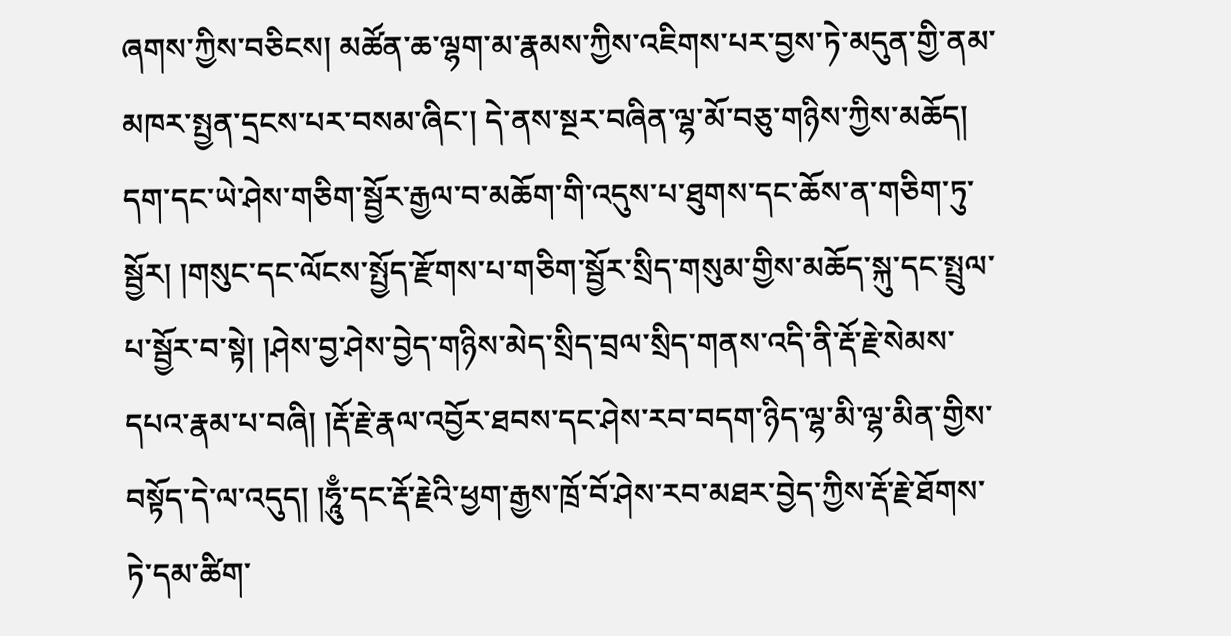ཞགས་ཀྱིས་བཅིངས། མཚོན་ཆ་ལྷག་མ་རྣམས་ཀྱིས་འཇིགས་པར་བྱས་ཏེ་མདུན་གྱི་ནམ་མཁར་སྤྱན་དྲངས་པར་བསམ་ཞིང་། དེ་ནས་སྔར་བཞིན་ལྷ་མོ་བཅུ་གཉིས་ཀྱིས་མཆོད། དག་དང་ཡེ་ཤེས་གཅིག་སྦྱོར་རྒྱལ་བ་མཆོག་གི་འདུས་པ་ཐུགས་དང་ཆོས་ན་གཅིག་ཏུ་སྦྱོར། །གསུང་དང་ལོངས་སྤྱོད་རྫོགས་པ་གཅིག་སྦྱོར་སྲིད་གསུམ་གྱིས་མཆོད་སྐུ་དང་སྤྲུལ་པ་སྦྱོར་བ་སྟེ། །ཤེས་བྱ་ཤེས་བྱེད་གཉིས་མེད་སྲིད་བྲལ་སྲིད་གནས་འདི་ནི་རྡོ་རྗེ་སེམས་དཔའ་རྣམ་པ་བཞི། །རྡོ་རྗེ་རྣལ་འབྱོར་ཐབས་དང་ཤེས་རབ་བདག་ཉིད་ལྷ་མི་ལྷ་མིན་གྱིས་བསྟོད་དེ་ལ་འདུད། །ཧཱུྃ་དང་རྡོ་རྗེའི་ཕྱག་རྒྱས་ཁྲོ་བོ་ཤེས་རབ་མཐར་བྱེད་ཀྱིས་རྡོ་རྗེ་ཐོགས་ཏེ་དམ་ཚིག་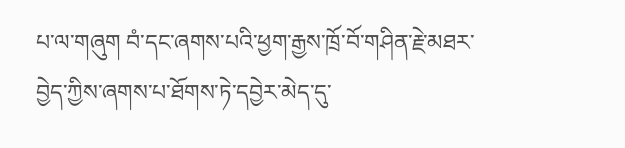པ་ལ་གཞུག བཾ་དང་ཞགས་པའི་ཕྱག་རྒྱས་ཁྲོ་བོ་གཤིན་རྗེ་མཐར་བྱེད་ཀྱིས་ཞགས་པ་ཐོགས་ཏེ་དབྱེར་མེད་དུ་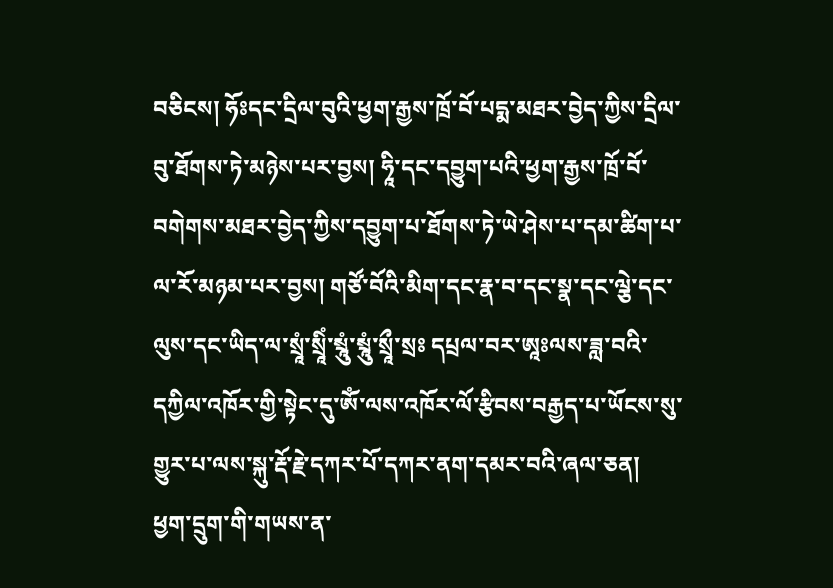བཅིངས། ཧོཿདང་དྲིལ་བུའི་ཕྱག་རྒྱས་ཁྲོ་བོ་པདྨ་མཐར་བྱེད་ཀྱིས་དྲིལ་བུ་ཐོགས་ཏེ་མཉེས་པར་བྱས། ཧཱི་དང་དབྱུག་པའི་ཕྱག་རྒྱས་ཁྲོ་བོ་བགེགས་མཐར་བྱེད་ཀྱིས་དབྱུག་པ་ཐོགས་ཏེ་ཡེ་ཤེས་པ་དམ་ཚིག་པ་ལ་རོ་མཉམ་པར་བྱས། གཙོ་བོའི་མིག་དང་རྣ་བ་དང་སྣ་དང་ལྕེ་དང་ལུས་དང་ཡིད་ལ་སྲཱཾ་སྲཱིཾ་སྲཱུཾ་སྲཱུཾ་སྲཱྀ་སྲཿ དཔྲལ་བར་ཨཱཿལས་ཟླ་བའི་དཀྱིལ་འཁོར་གྱི་སྟེང་དུ་ཨོཾ་ལས་འཁོར་ལོ་རྩིབས་བརྒྱད་པ་ཡོངས་སུ་གྱུར་པ་ལས་སྐུ་རྡོ་རྗེ་དཀར་པོ་དཀར་ནག་དམར་བའི་ཞལ་ཅན། ཕྱག་དྲུག་གི་གཡས་ན་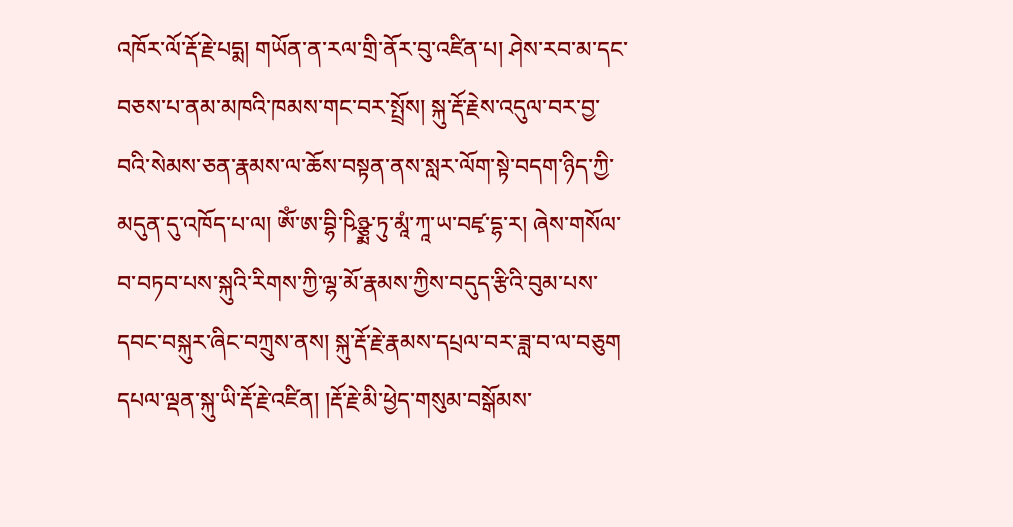འཁོར་ལོ་རྡོ་རྗེ་པདྨ། གཡོན་ན་རལ་གྲི་ནོར་བུ་འཛིན་པ། ཤེས་རབ་མ་དང་བཅས་པ་ནམ་མཁའི་ཁམས་གང་བར་སྤྲོས། སྐུ་རྡོ་རྗེས་འདུལ་བར་བྱ་བའི་སེམས་ཅན་རྣམས་ལ་ཆོས་བསྟན་ནས་སླར་ལོག་སྟེ་བདག་ཉིད་ཀྱི་མདུན་དུ་འཁོད་པ་ལ། ཨོཾ་ཨ་བྷི་ཥིཉྩྨ་ཏུ་མཱཾ་ཀཱ་ཡ་བཛྭ་དྷ་ར། ཞེས་གསོལ་བ་བཏབ་པས་སྐུའི་རིགས་ཀྱི་ལྷ་མོ་རྣམས་ཀྱིས་བདུད་རྩིའི་བུམ་པས་དབང་བསྐུར་ཞིང་བཀྲུས་ནས། སྐུ་རྡོ་རྗེ་རྣམས་དཔྲལ་བར་ཟླ་བ་ལ་བཅུག དཔལ་ལྡན་སྐུ་ཡི་རྡོ་རྗེ་འཛིན། །རྡོ་རྗེ་མི་ཕྱེད་གསུམ་བསྒོམས་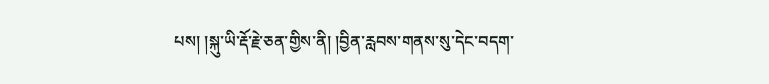པས། །སྐུ་ཡི་རྡོ་རྗེ་ཅན་གྱིས་ནི། །བྱིན་རླབས་གནས་སུ་དེང་བདག་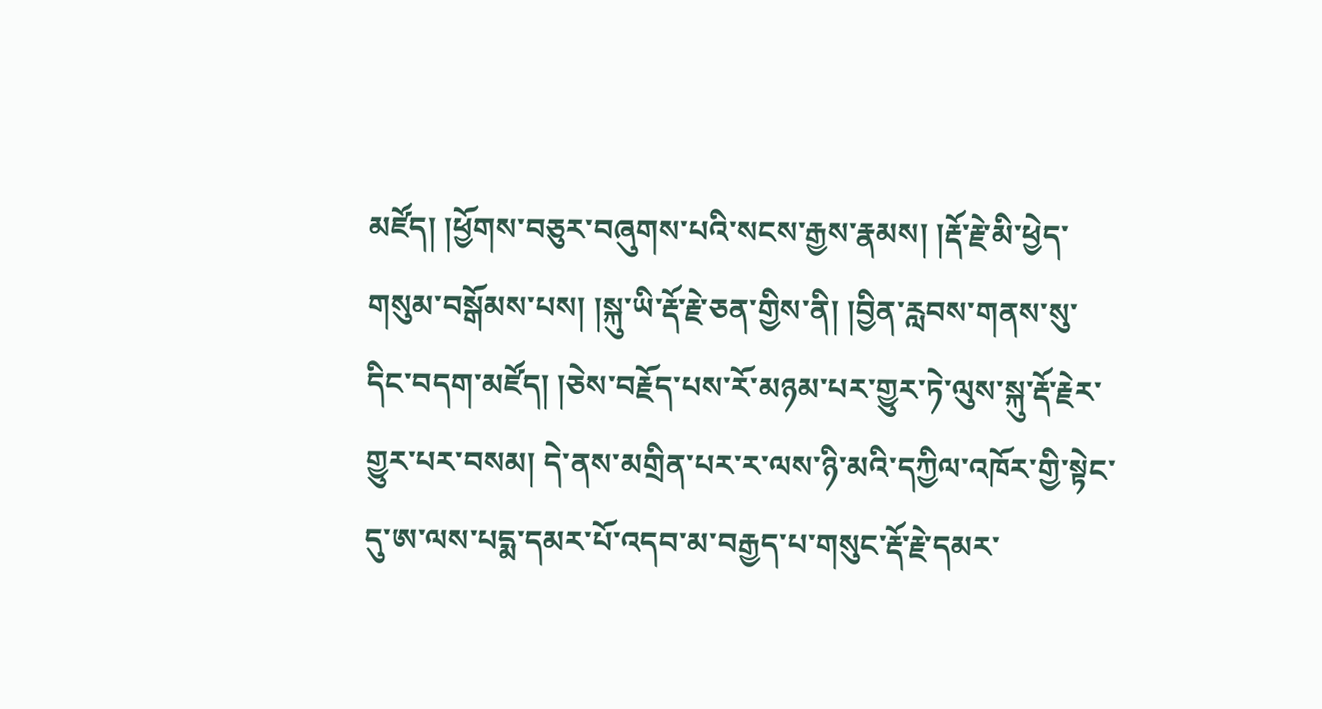མཛོད། །ཕྱོགས་བཅུར་བཞུགས་པའི་སངས་རྒྱས་རྣམས། །རྡོ་རྗེ་མི་ཕྱེད་གསུམ་བསྒོམས་པས། །སྐུ་ཡི་རྡོ་རྗེ་ཅན་གྱིས་ནི། །བྱིན་རླབས་གནས་སུ་དིང་བདག་མཛོད། །ཅེས་བརྗོད་པས་རོ་མཉམ་པར་གྱུར་ཏེ་ལུས་སྐུ་རྡོ་རྗེར་གྱུར་པར་བསམ། དེ་ནས་མགྲིན་པར་ར་ལས་ཉི་མའི་དཀྱིལ་འཁོར་གྱི་སྟེང་དུ་ཨ་ལས་པདྨ་དམར་པོ་འདབ་མ་བརྒྱད་པ་གསུང་རྡོ་རྗེ་དམར་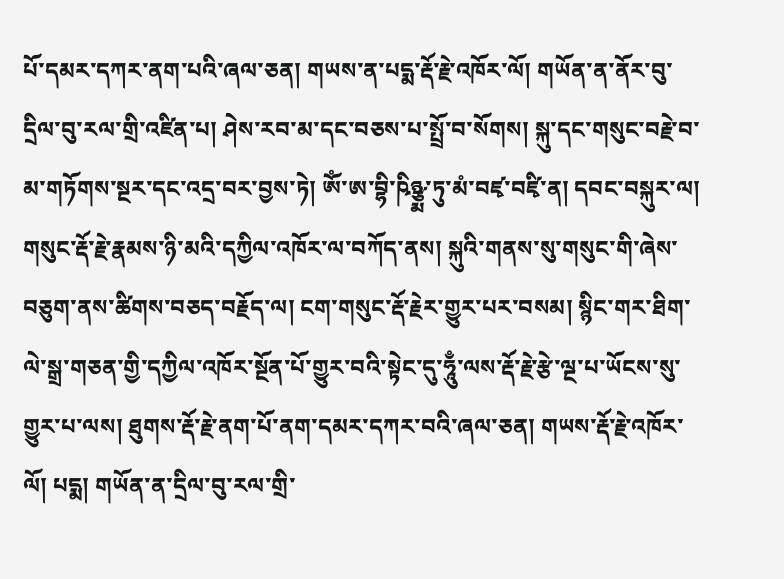པོ་དམར་དཀར་ནག་པའི་ཞལ་ཅན། གཡས་ན་པདྨ་རྡོ་རྗེ་འཁོར་ལོ། གཡོན་ན་ནོར་བུ་དྲིལ་བུ་རལ་གྲི་འཛིན་པ། ཤེས་རབ་མ་དང་བཅས་པ་སྤྲོ་བ་སོགས། སྐུ་དང་གསུང་བརྗེ་བ་མ་གཏོགས་སྔར་དང་འདྲ་བར་བྱས་ཏེ། ཨོཾ་ཨ་བྷི་ཥིཉྩྨ་ཏུ་མཾ་བཛྭ་བཛྭི་ན། དབང་བསྐུར་ལ། གསུང་རྡོ་རྗེ་རྣམས་ཉི་མའི་དཀྱིལ་འཁོར་ལ་བཀོད་ནས། སྐུའི་གནས་སུ་གསུང་གི་ཞེས་བཅུག་ནས་ཚིགས་བཅད་བརྗོད་ལ། ངག་གསུང་རྡོ་རྗེར་གྱུར་པར་བསམ། སྙིང་གར་ཐིག་ལེ་སྒྲ་གཅན་གྱི་དཀྱིལ་འཁོར་སྔོན་པོ་གྱུར་བའི་སྟེང་དུ་ཧཱུྃ་ལས་རྡོ་རྗེ་རྩེ་ལྔ་པ་ཡོངས་སུ་གྱུར་པ་ལས། ཐུགས་རྡོ་རྗེ་ནག་པོ་ནག་དམར་དཀར་བའི་ཞལ་ཅན། གཡས་རྡོ་རྗེ་འཁོར་ལོ། པདྨ། གཡོན་ན་དྲིལ་བུ་རལ་གྲི་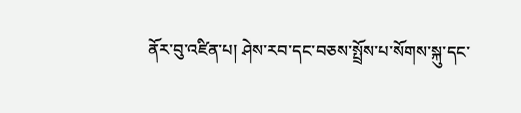ནོར་བུ་འཛིན་པ། ཤེས་རབ་དང་བཅས་སྤྲོས་པ་སོགས་སྐུ་དང་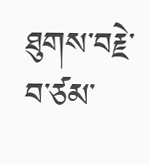ཐུགས་བརྗེ་བ་ཙམ་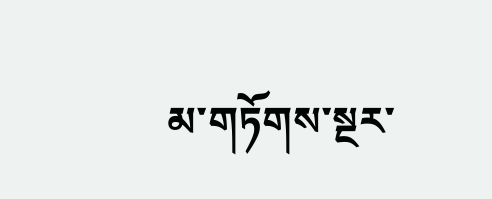མ་གཏོགས་སྔར་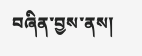བཞིན་བྱས་ནས།